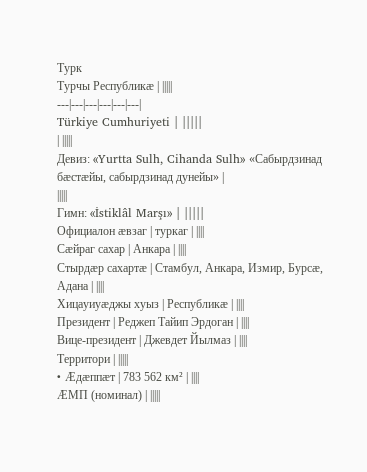Турк
Турчы Республикæ | |||||
---|---|---|---|---|---|
Türkiye Cumhuriyeti | |||||
| |||||
Девиз: «Yurtta Sulh, Cihanda Sulh» «Сабырдзинад бæстæйы, сабырдзинад дунейы» |
|||||
Гимн: «İstiklâl Marşı» | |||||
Официалон æвзаг | туркаг | ||||
Сæйраг сахар | Анкара | ||||
Стырдæр сахартæ | Стамбул, Анкара, Измир, Бурсæ, Адана | ||||
Хицауиуæджы хуыз | Республикæ | ||||
Президент | Реджеп Тайип Эрдоган | ||||
Вице-президент | Джевдет Йылмаз | ||||
Территори | |||||
• Æдæппæт | 783 562 км² | ||||
ÆМП (номинал) | |||||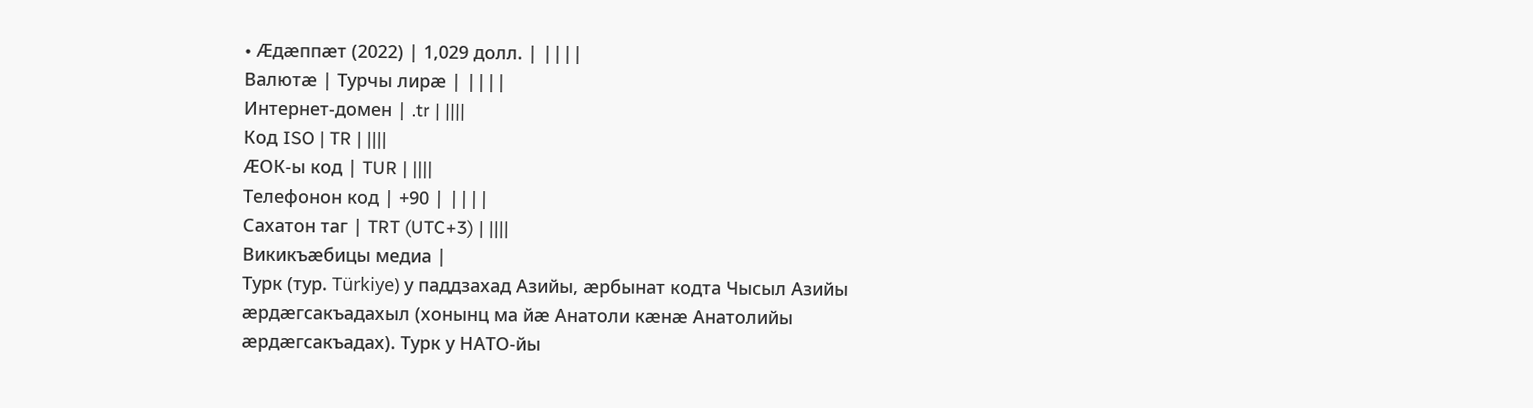• Æдæппæт (2022) | 1,029 долл. | ||||
Валютæ | Турчы лирæ | ||||
Интернет-домен | .tr | ||||
Код ISO | TR | ||||
ÆОК-ы код | TUR | ||||
Телефонон код | +90 | ||||
Сахатон таг | TRT (UTC+3) | ||||
Викикъæбицы медиа |
Турк (тур. Türkiye) у паддзахад Азийы, æрбынат кодта Чысыл Азийы æрдæгсакъадахыл (хонынц ма йæ Анатоли кæнæ Анатолийы æрдæгсакъадах). Турк у НАТО-йы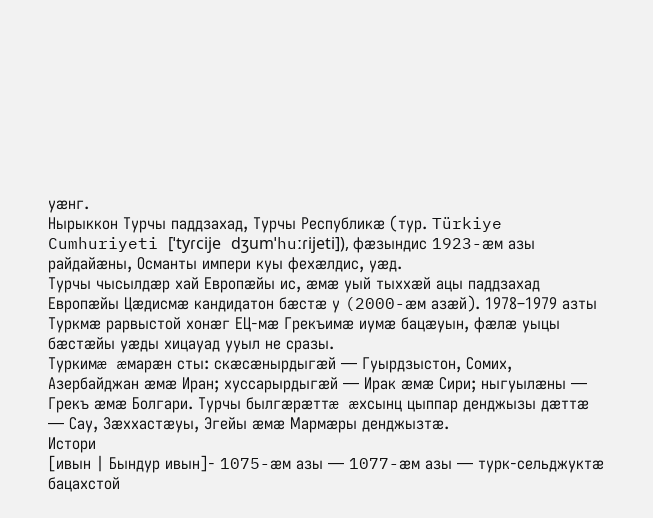уæнг.
Нырыккон Турчы паддзахад, Турчы Республикæ (тур. Türkiye Cumhuriyeti [ˈtyɾcije dʒumˈhuːɾijeti]), фæзындис 1923-æм азы райдайæны, Османты импери куы фехæлдис, уæд.
Турчы чысылдæр хай Европæйы ис, æмæ уый тыххæй ацы паддзахад Европæйы Цæдисмæ кандидатон бæстæ у (2000-æм азæй). 1978–1979 азты Туркмæ рарвыстой хонæг ЕЦ-мæ Грекъимæ иумæ бацæуын, фæлæ уыцы бæстæйы уæды хицауад ууыл не сразы.
Туркимæ æмарæн сты: скæсæнырдыгæй — Гуырдзыстон, Сомих, Азербайджан æмæ Иран; хуссарырдыгæй — Ирак æмæ Сири; ныгуылæны — Грекъ æмæ Болгари. Турчы былгæрæттæ æхсынц цыппар денджызы дæттæ — Сау, Зæххастæуы, Эгейы æмæ Мармæры денджызтæ.
Истори
[ивын | Бындур ивын]- 1075-æм азы — 1077-æм азы — турк-сельджуктæ бацахстой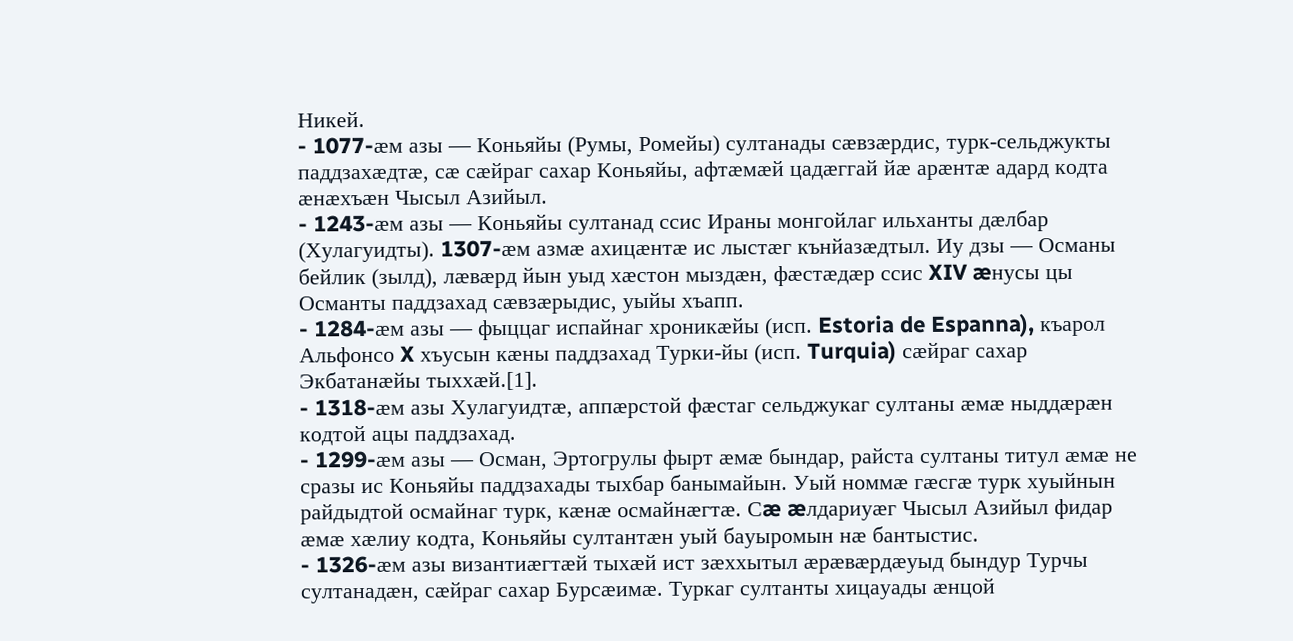Никей.
- 1077-æм азы — Коньяйы (Румы, Ромейы) султанады сæвзæрдис, турк-сельджукты паддзахæдтæ, сæ сæйраг сахар Коньяйы, афтæмæй цадæггай йæ арæнтæ адард кодта æнæхъæн Чысыл Азийыл.
- 1243-æм азы — Коньяйы султанад ссис Ираны монгойлаг ильханты дæлбар (Хулагуидты). 1307-æм азмæ ахицæнтæ ис лыстæг кънйазæдтыл. Иу дзы — Османы бейлик (зылд), лæвæрд йын уыд хæстон мыздæн, фæстæдæр ссис XIV æнусы цы Османты паддзахад сæвзæрыдис, уыйы хъапп.
- 1284-æм азы — фыццаг испайнаг хроникæйы (исп. Estoria de Espanna), къарол Альфонсо X хъусын кæны паддзахад Турки-йы (исп. Turquia) сæйраг сахар Экбатанæйы тыххæй.[1].
- 1318-æм азы Хулагуидтæ, аппæрстой фæстаг сельджукаг султаны æмæ ныддæрæн кодтой ацы паддзахад.
- 1299-æм азы — Осман, Эртогрулы фырт æмæ бындар, райста султаны титул æмæ не сразы ис Коньяйы паддзахады тыхбар банымайын. Уый номмæ гæсгæ турк хуыйнын райдыдтой осмайнаг турк, кæнæ осмайнæгтæ. Сæ æлдариуæг Чысыл Азийыл фидар æмæ хæлиу кодта, Коньяйы султантæн уый бауыромын нæ бантыстис.
- 1326-æм азы византиæгтæй тыхæй ист зæххытыл æрæвæрдæуыд бындур Турчы султанадæн, сæйраг сахар Бурсæимæ. Туркаг султанты хицауады æнцой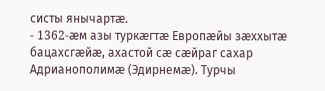систы янычартæ.
- 1362-æм азы туркæгтæ Европæйы зæххытæ бацахсгæйæ, ахастой сæ сæйраг сахар Адрианополимæ (Эдирнемæ). Турчы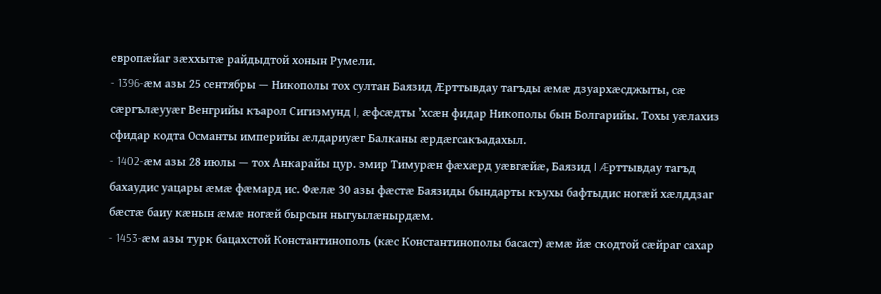европæйаг зæххытæ райдыдтой хонын Румели.
- 1396-æм азы 25 сентябры — Никополы тох султан Баязид Æрттывдау тагъды æмæ дзуархæсджыты, сæ сæргълæууæг Венгрийы къарол Сигизмунд I, æфсæдты ’хсæн фидар Никополы бын Болгарийы. Тохы уæлахиз сфидар кодта Османты империйы æлдариуæг Балканы æрдæгсакъадахыл.
- 1402-æм азы 28 июлы — тох Анкарайы цур. эмир Тимурæн фæхæрд уæвгæйæ, Баязид I Æрттывдау тагъд бахаудис уацары æмæ фæмард ис. Фæлæ 30 азы фæстæ Баязиды бындарты къухы бафтыдис ногæй хæлддзаг бæстæ баиу кæнын æмæ ногæй бырсын ныгуылæнырдæм.
- 1453-æм азы турк бацахстой Константинополь (кæс Константинополы басаст) æмæ йæ скодтой сæйраг сахар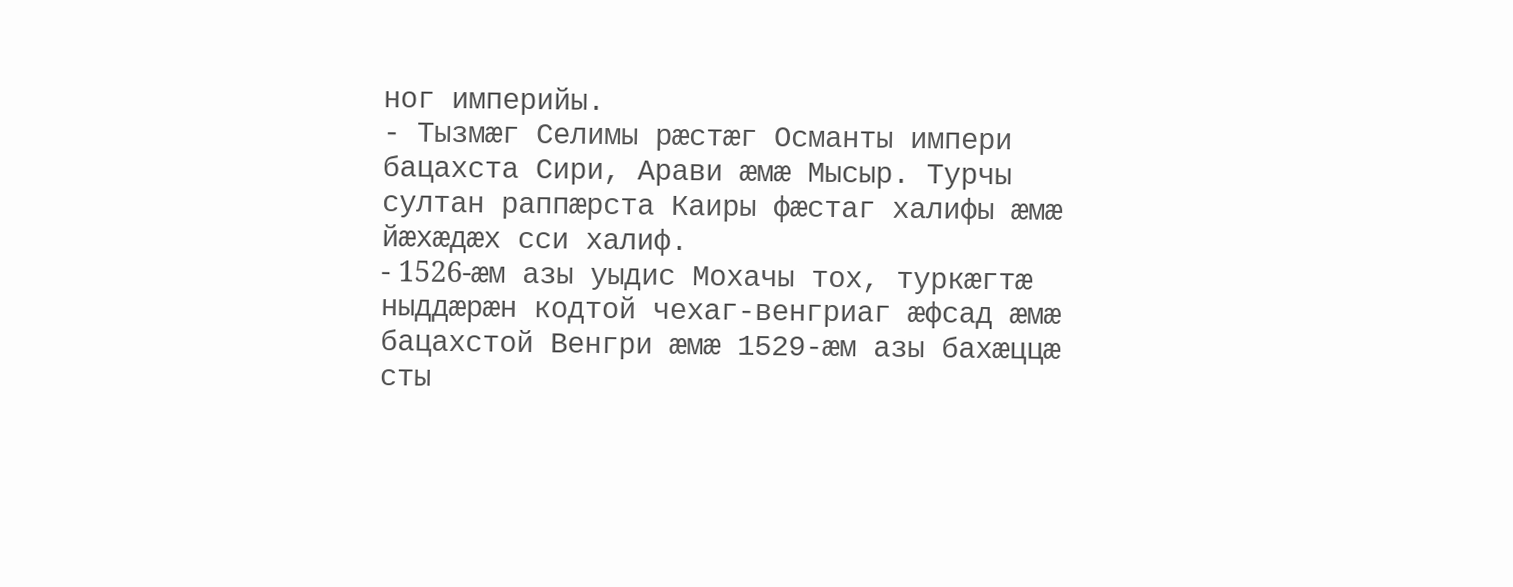ног империйы.
- Тызмæг Селимы рæстæг Османты импери бацахста Сири, Арави æмæ Мысыр. Турчы султан раппæрста Каиры фæстаг халифы æмæ йæхæдæх сси халиф.
- 1526-æм азы уыдис Мохачы тох, туркæгтæ ныддæрæн кодтой чехаг-венгриаг æфсад æмæ бацахстой Венгри æмæ 1529-æм азы бахæццæ сты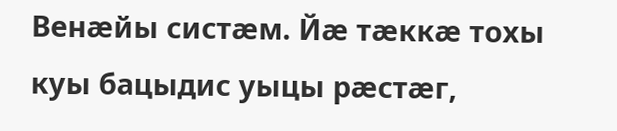Венæйы систæм. Йæ тæккæ тохы куы бацыдис уыцы рæстæг,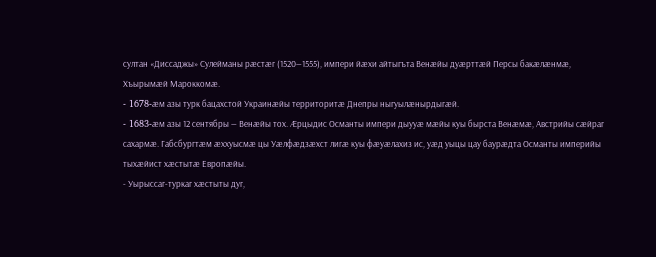султан «Диссаджы» Сулейманы рæстæг (1520—1555), импери йæхи айтыгъта Венæйы дуæрттæй Персы бакæлæнмæ, Хъырымæй Мароккомæ.
- 1678-æм азы турк бацахстой Украинæйы территоритæ Днепры ныгуылæнырдыгæй.
- 1683-æм азы 12 сентябры — Венæйы тох. Æрцыдис Османты импери дыууæ мæйы куы бырста Венæмæ, Австрийы сæйраг сахармæ. Габсбургтæм æххуысмæ цы Уæлфæдзæхст лигæ куы фæуæлахиз ис, уæд уыцы цау баурæдта Османты империйы тыхæйист хæстытæ Европæйы.
- Уырыссаг-туркаг хæстыты дуг,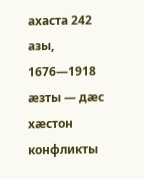ахаста 242 азы, 1676—1918 æзты — дæс хæстон конфликты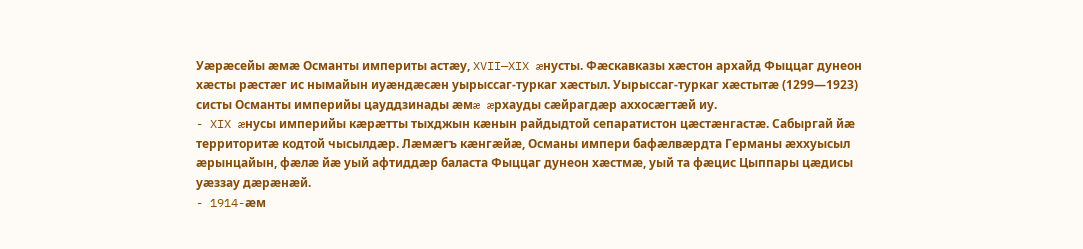Уæрæсейы æмæ Османты империты астæу, XVII—XIX æнусты. Фæскавказы хæстон архайд Фыццаг дунеон хæсты рæстæг ис нымайын иуæндæсæн уырыссаг-туркаг хæстыл. Уырыссаг-туркаг хæстытæ (1299—1923) систы Османты империйы цауддзинады æмæ æрхауды сæйрагдæр аххосæгтæй иу.
- XIX æнусы империйы кæрæтты тыхджын кæнын райдыдтой сепаратистон цæстæнгастæ. Сабыргай йæ территоритæ кодтой чысылдæр. Лæмæгъ кæнгæйæ, Османы импери бафæлвæрдта Германы æххуысыл æрынцайын, фæлæ йæ уый афтиддæр баласта Фыццаг дунеон хæстмæ, уый та фæцис Цыппары цæдисы уæззау дæрæнæй.
- 1914-æм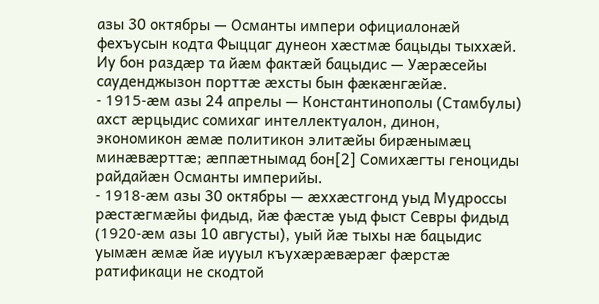азы 30 октябры — Османты импери официалонæй фехъусын кодта Фыццаг дунеон хæстмæ бацыды тыххæй. Иу бон раздæр та йæм фактæй бацыдис — Уæрæсейы сауденджызон порттæ æхсты бын фæкæнгæйæ.
- 1915-æм азы 24 апрелы — Константинополы (Стамбулы) ахст æрцыдис сомихаг интеллектуалон, динон, экономикон æмæ политикон элитæйы бирæнымæц минæвæрттæ; æппæтнымад бон[2] Сомихæгты геноциды райдайæн Османты империйы.
- 1918-æм азы 30 октябры — æххæстгонд уыд Мудроссы рæстæгмæйы фидыд, йæ фæстæ уыд фыст Севры фидыд (1920-æм азы 10 августы), уый йæ тыхы нæ бацыдис уымæн æмæ йæ иууыл къухæрæвæрæг фæрстæ ратификаци не скодтой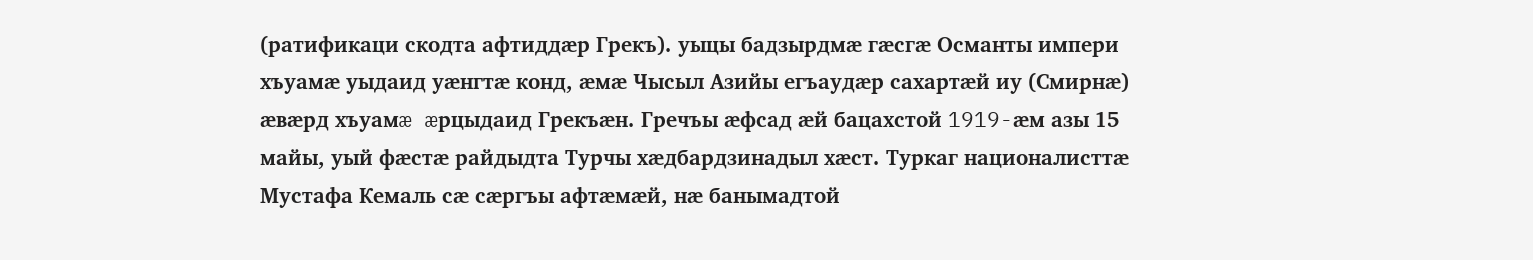(ратификаци скодта афтиддæр Грекъ). уыцы бадзырдмæ гæсгæ Османты импери хъуамæ уыдаид уæнгтæ конд, æмæ Чысыл Азийы егъаудæр сахартæй иу (Смирнæ) æвæрд хъуамæ æрцыдаид Грекъæн. Гречъы æфсад æй бацахстой 1919-æм азы 15 майы, уый фæстæ райдыдта Турчы хæдбардзинадыл хæст. Туркаг националисттæ Мустафа Кемаль сæ сæргъы афтæмæй, нæ банымадтой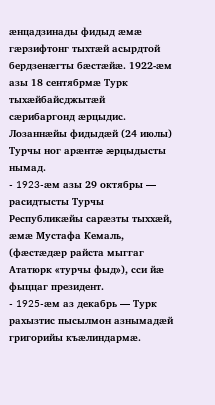æнцадзинады фидыд æмæ гæрзифтонг тыхтæй асырдтой бердзенæгты бæстæйæ. 1922-æм азы 18 сентябрмæ Турк тыхæйбайсджытæй сæрибаргонд æрцыдис. Лозаннæйы фидыдæй (24 июлы) Турчы ног арæнтæ æрцыдысты нымад.
- 1923-æм азы 29 октябры — расидтысты Турчы Республикæйы сарæзты тыххæй, æмæ Мустафа Кемаль, (фæстæдæр райста мыггаг Ататюрк «турчы фыд»), сси йæ фыццаг президент.
- 1925-æм аз декабрь — Турк рахызтис пысылмон азнымадæй григорийы къæлиндармæ.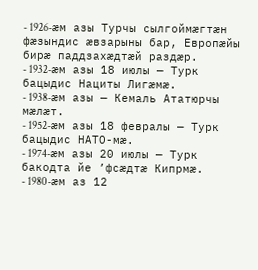- 1926-æм азы Турчы сылгоймæгтæн фæзындис æвзарыны бар, Европæйы бирæ паддзахæдтæй раздæр.
- 1932-æм азы 18 июлы — Турк бацыдис Нациты Лигæмæ.
- 1938-æм азы — Кемаль Ататюрчы мæлæт.
- 1952-æм азы 18 февралы — Турк бацыдис НАТО-мæ.
- 1974-æм азы 20 июлы — Турк бакодта йе ’фсæдтæ Кипрмæ.
- 1980-æм аз 12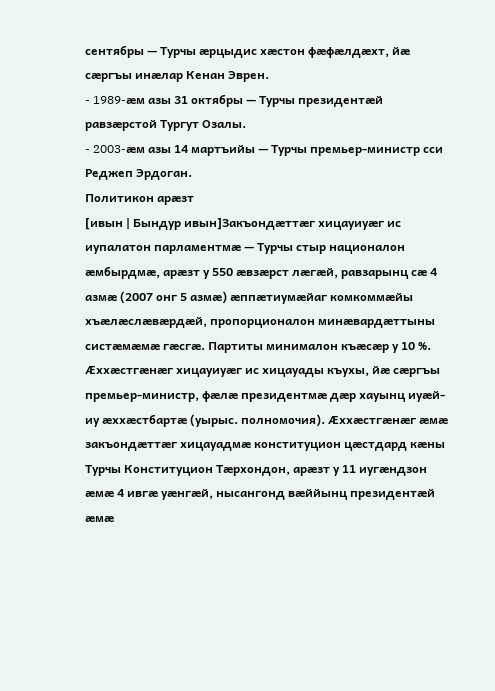сентябры — Турчы æрцыдис хæстон фæфæлдæхт, йæ сæргъы инæлар Кенан Эврен.
- 1989-æм азы 31 октябры — Турчы президентæй равзæрстой Тургут Озалы.
- 2003-æм азы 14 мартъийы — Турчы премьер-министр сси Реджеп Эрдоган.
Политикон арæзт
[ивын | Бындур ивын]Закъондæттæг хицауиуæг ис иупалатон парламентмæ — Турчы стыр националон æмбырдмæ, арæзт у 550 æвзæрст лæгæй, равзарынц сæ 4 азмæ (2007 онг 5 азмæ) æппæтиумæйаг комкоммæйы хъæлæслæвæрдæй, пропорционалон минæвардæттыны систæмæмæ гæсгæ. Партиты минималон къæсæр у 10 %. Æххæстгæнæг хицауиуæг ис хицауады къухы, йæ сæргъы премьер-министр, фæлæ президентмæ дæр хауынц иуæй-иу æххæстбартæ (уырыс. полномочия). Æххæстгæнæг æмæ закъондæттæг хицауадмæ конституцион цæстдард кæны Турчы Конституцион Тæрхондон, арæзт у 11 иугæндзон æмæ 4 ивгæ уæнгæй, нысангонд вæййынц президентæй æмæ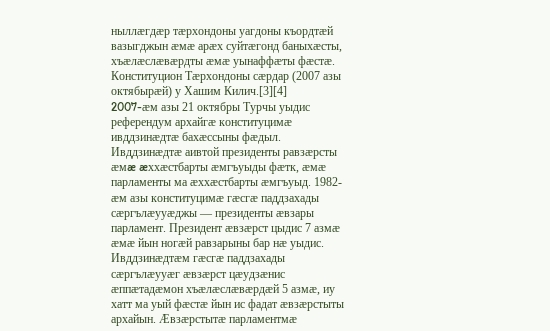ныллæгдæр тæрхондоны уагдоны къордтæй вазыгджын æмæ арæх суйтæгонд баныхæсты, хъæлæслæвæрдты æмæ уынаффæты фæстæ. Конституцион Тæрхондоны сæрдар (2007 азы октябырæй) у Хашим Килич.[3][4]
2007-æм азы 21 октябры Турчы уыдис референдум архайгæ конституцимæ ивддзинæдтæ бахæссыны фæдыл. Ивддзинæдтæ аивтой президенты равзæрсты æмæ æххæстбарты æмгъуыды фæтк, æмæ парламенты ма æххæстбарты æмгъуыд. 1982-æм азы конституцимæ гæсгæ паддзахады сæргълæууæджы — президенты æвзары парламент. Президент æвзæрст цыдис 7 азмæ æмæ йын ногæй равзарыны бар нæ уыдис. Ивддзинæдтæм гæсгæ паддзахады сæргълæууæг æвзæрст цæудзæнис æппæтадæмон хъæлæслæвæрдæй 5 азмæ, иу хатт ма уый фæстæ йын ис фадат æвзæрстыты архайын. Æвзæрстытæ парламентмæ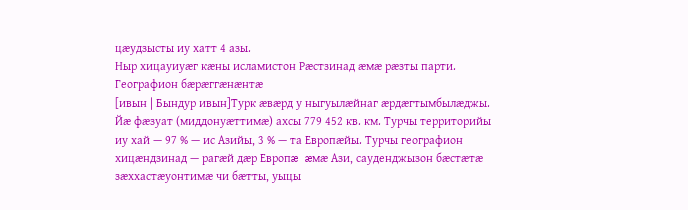цæудзысты иу хатт 4 азы.
Ныр хицауиуæг кæны исламистон Рæстзинад æмæ рæзты парти.
Географион бæрæггæнæнтæ
[ивын | Бындур ивын]Турк æвæрд у ныгуылæйнаг æрдæгтымбылæджы. Йæ фæзуат (миддонуæттимæ) ахсы 779 452 кв. км. Турчы территорийы иу хай — 97 % — ис Азийы, 3 % — та Европæйы. Турчы географион хицæндзинад — рагæй дæр Европæ æмæ Ази, сауденджызон бæстæтæ зæххастæуонтимæ чи бæтты, уыцы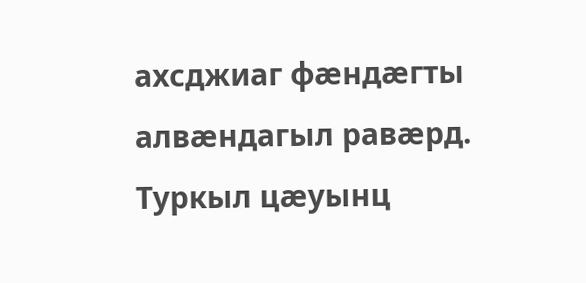ахсджиаг фæндæгты алвæндагыл равæрд. Туркыл цæуынц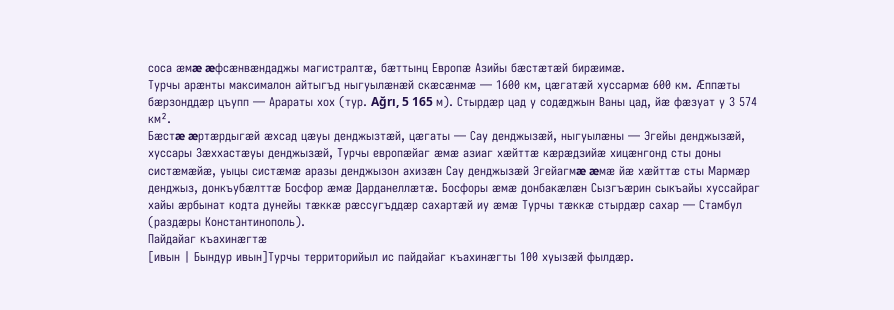соса æмæ æфсæнвæндаджы магистралтæ, бæттынц Европæ Азийы бæстæтæй бирæимæ.
Турчы арæнты максималон айтыгъд ныгуылæнæй скæсæнмæ — 1600 км, цæгатæй хуссармæ 600 км. Æппæты бæрзонддæр цъупп — Арараты хох (тур. Ağrı, 5 165 м). Стырдæр цад у содæджын Ваны цад, йæ фæзуат у 3 574 км².
Бæстæ æртæрдыгæй æхсад цæуы денджызтæй, цæгаты — Сау денджызæй, ныгуылæны — Эгейы денджызæй, хуссары Зæххастæуы денджызæй, Турчы европæйаг æмæ азиаг хæйттæ кæрæдзийæ хицæнгонд сты доны систæмæйæ, уыцы систæмæ аразы денджызон ахизæн Сау денджызæй Эгейагмæ æмæ йæ хæйттæ сты Мармæр денджыз, донкъубæлттæ Босфор æмæ Дарданеллæтæ. Босфоры æмæ донбакæлæн Сызгъæрин сыкъайы хуссайраг хайы æрбынат кодта дунейы тæккæ рæссугъддæр сахартæй иу æмæ Турчы тæккæ стырдæр сахар — Стамбул (раздæры Константинополь).
Пайдайаг къахинæгтæ
[ивын | Бындур ивын]Турчы территорийыл ис пайдайаг къахинæгты 100 хуызæй фылдæр.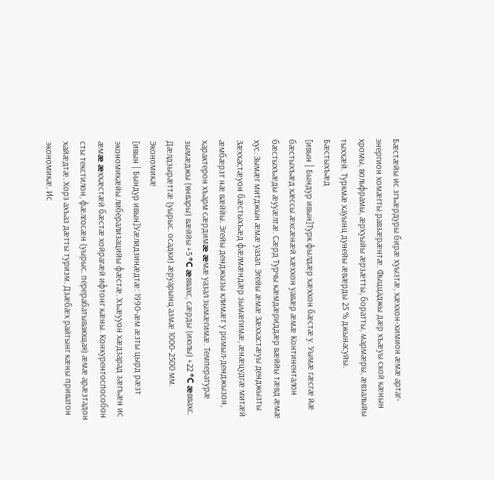Бæстæйы ис згъæрдуры бирæ хуызтæ, хæххон-химион æмæ артаг-энергион хомæгты равзæрæнтæ. Фыццаджы дæр хъæуы ской кæнын хромы, вольфрамы, æрхуыйы æрзæтты, боратты, мармæры, æвзалыйы тыххæй. Туркмæ хауынц дунейы æвæрды 25 % джынасуйы.
Бæстыхъæд
[ивын | Бындур ивын]Турк фылдæр хæххон бæстæ у. Уымæ гæсгæ йæ бæстыхъæд хæссы æхсæнæй хæххон уавæр æмæ Континенталон бæстыхъæды æууæлтæ. Сæрд Турчы кæмдæриддæр вæййы тæвд æмæ хус. Зымæг митджын æмæ уазал. Эгейы æмæ Зæххастæуы денджызты Зæххастæуон бæстыхъæд фæлмæндæр зымæгимæ, æнæцудгæ митæй æмбæрзт нæ вæййы. Эгейы денджызы климæт у ромыл-денджызон, характерон хъарм сæрдимæ æмæ уазал зымæгимæ. Температурæ зымæджы (январы) вæййы +5 °C æввахс, сæрды (июлы) +22 °C æввахс. Дæлдзырæттæ (уырыс. осадки) æруарынц азмæ 1000-2500 мм.
Экономикæ
[ивын | Бындур ивын]Уæлидзинæдтæ: 1990-æм æзты цырд рæзт экономикæйы либерализацийы фæстæ. Хъæууон хæдзарад зæгъæн ис æмæ æххæстæй бæстæ хойрагæй ифтонг кæны. Конкурентоспособон сты текстилон, фæлгосæн (уырыс. перерабатывающая) æмæ арæзтадон хайæдтæ. Хорз ахъаз дæтты туризм. Дзæбæх райтынг кæны приватон экономикæ. Ис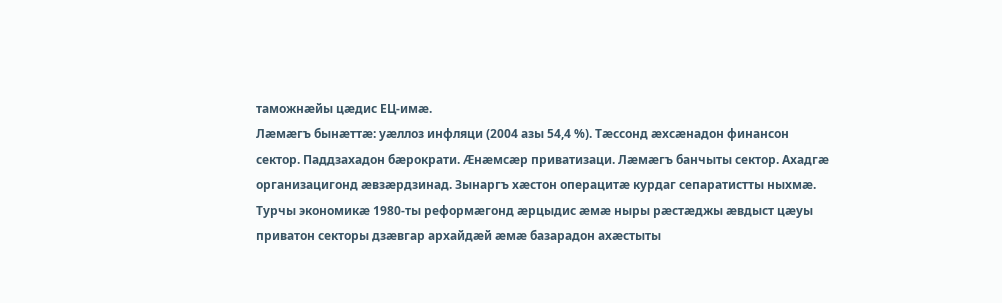таможнæйы цæдис ЕЦ-имæ.
Лæмæгъ бынæттæ: уæллоз инфляци (2004 азы 54,4 %). Тæссонд æхсæнадон финансон сектор. Паддзахадон бæрократи. Æнæмсæр приватизаци. Лæмæгъ банчыты сектор. Ахадгæ организацигонд æвзæрдзинад. Зынаргъ хæстон операцитæ курдаг сепаратистты ныхмæ.
Турчы экономикæ 1980-ты реформæгонд æрцыдис æмæ ныры рæстæджы æвдыст цæуы приватон секторы дзæвгар архайдæй æмæ базарадон ахæстыты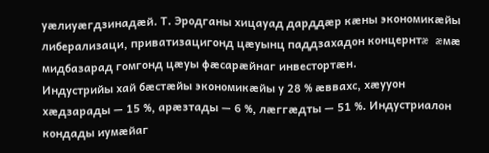уæлиуæгдзинадæй. Т. Эродганы хицауад дарддæр кæны экономикæйы либерализаци, приватизацигонд цæуынц паддзахадон концернтæ æмæ мидбазарад гомгонд цæуы фæсарæйнаг инвестортæн.
Индустрийы хай бæстæйы экономикæйы у 28 % æввахс, хæууон хæдзарады — 15 %, арæзтады — 6 %, лæггæдты — 51 %. Индустриалон кондады иумæйаг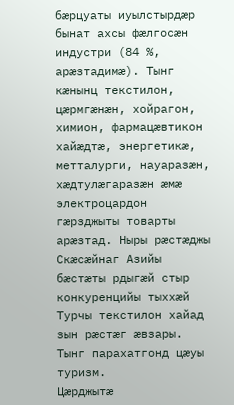бæрцуаты иуылстырдæр бынат ахсы фæлгосæн индустри (84 %, арæзтадимæ). Тынг кæнынц текстилон, цæрмгæнæн, хойрагон, химион, фармацæвтикон хайæдтæ, энергетикæ, метталурги, науаразæн, хæдтулæгаразæн æмæ электроцардон гæрзджыты товарты арæзтад. Ныры рæстæджы Скæсæйнаг Азийы бæстæты рдыгæй стыр конкуренцийы тыххæй Турчы текстилон хайад зын рæстæг æвзары. Тынг парахатгонд цæуы туризм.
Цæрджытæ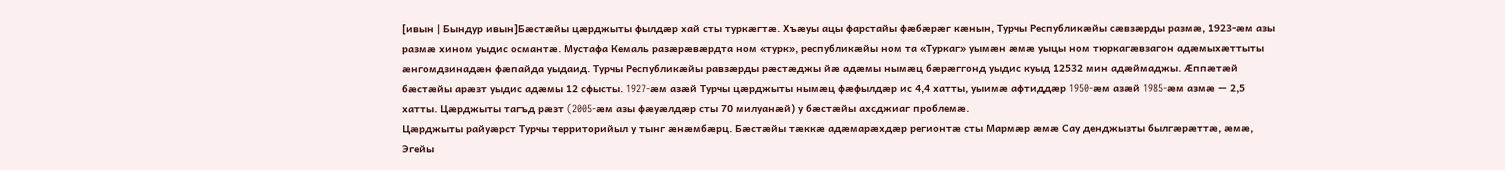[ивын | Бындур ивын]Бæстæйы цæрджыты фылдæр хай сты туркæгтæ. Хъæуы ацы фарстайы фæбæрæг кæнын, Турчы Республикæйы сæвзæрды размæ, 1923-æм азы размæ хином уыдис османтæ. Мустафа Кемаль разæрæвæрдта ном «турк», республикæйы ном та «Туркаг» уымæн æмæ уыцы ном тюркагæвзагон адæмыхæттыты æнгомдзинадæн фæпайда уыдаид. Турчы Республикæйы равзæрды рæстæджы йæ адæмы нымæц бæрæггонд уыдис куыд 12532 мин адæймаджы. Æппæтæй бæстæйы арæзт уыдис адæмы 12 сфысты. 1927-æм азæй Турчы цæрджыты нымæц фæфылдæр ис 4,4 хатты, уыимæ афтиддæр 1950-æм азæй 1985-æм азмæ — 2,5 хатты. Цæрджыты тагъд рæзт (2005-æм азы фæуæлдæр сты 70 милуанæй) у бæстæйы ахсджиаг проблемæ.
Цæрджыты райуæрст Турчы территорийыл у тынг æнæмбæрц. Бæстæйы тæккæ адæмарæхдæр регионтæ сты Мармæр æмæ Сау денджызты былгæрæттæ, æмæ, Эгейы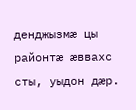денджызмæ цы районтæ æввахс сты, уыдон дæр.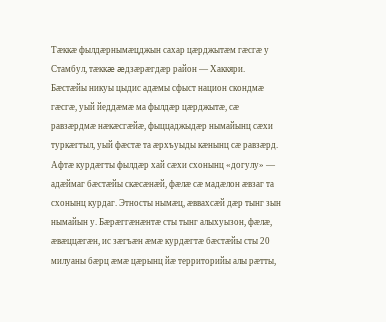Тæккæ фылдæрнымæцджын сахар цæрджытæм гæсгæ у Стамбул, тæккæ æдзæрæгдæр район — Хаккяри.
Бæстæйы никуы цыдис адæмы сфыст национ скондмæ гæсгæ, уый йеддæмæ ма фылдæр цæрджытæ, сæ равзæрдмæ нæкæсгæйæ, фыццаджыдæр нымайынц сæхи туркæгтыл, уый фæстæ та æрхъуыды кæнынц сæ равзæрд. Афтæ курдæгты фылдæр хай сæхи схонынц «догулу» — адæймаг бæстæйы скæсæнæй, фæлæ сæ мадæлон æвзаг та схонынц курдаг. Этносты нымæц, æввахсæй дæр тынг зын нымайын у. Бæрæггæнæнтæ сты тынг алыхуызон, фæлæ, æвæццæгæн, ис зæгъæн æмæ курдæгтæ бæстæйы сты 20 милуаны бæрц æмæ цæрынц йæ территорийы алы рæтты,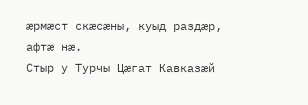æрмæст скæсæны, куыд раздæр, афтæ нæ.
Стыр у Турчы Цæгат Кавказæй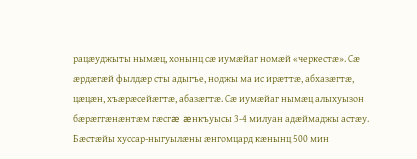рацæуджыты нымæц, хонынц сæ иумæйаг номæй «черкестæ». Сæ æрдæгæй фылдæр сты адыгъе, ноджы ма ис ирæттæ, абхазæгтæ, цæцæн, хъæрæсейæгтæ, абазæгтæ. Сæ иумæйаг нымæц алыхуызон бæрæггæнæнтæм гæсгæ æнкъуысы 3-4 милуан адæймаджы астæу.
Бæстæйы хуссар-ныгуылæны æнгомцард кæнынц 500 мин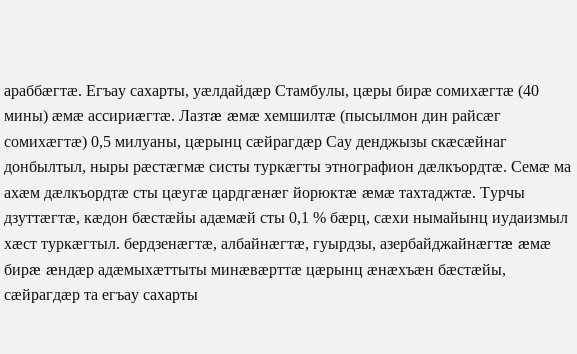араббæгтæ. Егъау сахарты, уæлдайдæр Стамбулы, цæры бирæ сомихæгтæ (40 мины) æмæ ассириæгтæ. Лазтæ æмæ хемшилтæ (пысылмон дин райсæг сомихæгтæ) 0,5 милуаны, цæрынц сæйрагдæр Сау денджызы скæсæйнаг донбылтыл, ныры рæстæгмæ систы туркæгты этнографион дæлкъордтæ. Семæ ма ахæм дæлкъордтæ сты цæугæ цардгæнæг йорюктæ æмæ тахтаджтæ. Турчы дзуттæгтæ, кæдон бæстæйы адæмæй сты 0,1 % бæрц, сæхи нымайынц иудаизмыл хæст туркæгтыл. бердзенæгтæ, албайнæгтæ, гуырдзы, азербайджайнæгтæ æмæ бирæ æндæр адæмыхæттыты минæвæрттæ цæрынц æнæхъæн бæстæйы, сæйрагдæр та егъау сахарты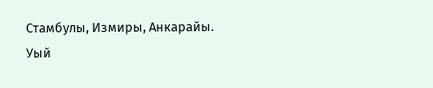Стамбулы, Измиры, Анкарайы.
Уый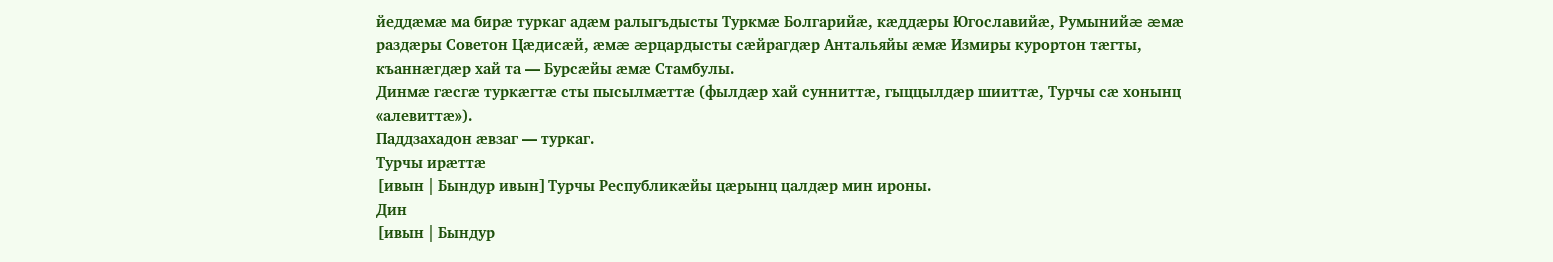йеддæмæ ма бирæ туркаг адæм ралыгъдысты Туркмæ Болгарийæ, кæддæры Югославийæ, Румынийæ æмæ раздæры Советон Цæдисæй, æмæ æрцардысты сæйрагдæр Антальяйы æмæ Измиры курортон тæгты, къаннæгдæр хай та — Бурсæйы æмæ Стамбулы.
Динмæ гæсгæ туркæгтæ сты пысылмæттæ (фылдæр хай сунниттæ, гыццылдæр шииттæ, Турчы сæ хонынц «алевиттæ»).
Паддзахадон æвзаг — туркаг.
Турчы ирæттæ
[ивын | Бындур ивын]Турчы Республикæйы цæрынц цалдæр мин ироны.
Дин
[ивын | Бындур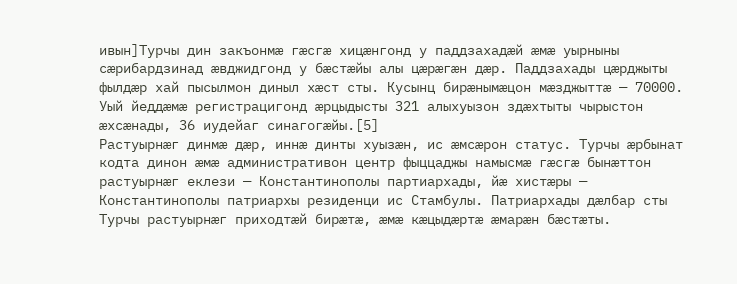ивын]Турчы дин закъонмæ гæсгæ хицæнгонд у паддзахадæй æмæ уырныны сæрибардзинад æвджидгонд у бæстæйы алы цæрæгæн дæр. Паддзахады цæрджыты фылдæр хай пысылмон диныл хæст сты. Кусынц бирæнымæцон мæзджыттæ — 70000. Уый йеддæмæ регистрацигонд æрцыдысты 321 алыхуызон здæхтыты чырыстон æхсæнады, 36 иудейаг синагогæйы.[5]
Растуырнæг динмæ дæр, иннæ динты хуызæн, ис æмсæрон статус. Турчы æрбынат кодта динон æмæ административон центр фыццаджы намысмæ гæсгæ бынæттон растуырнæг еклези — Константинополы партиархады, йæ хистæры — Константинополы патриархы резиденци ис Стамбулы. Патриархады дæлбар сты Турчы растуырнæг приходтæй бирæтæ, æмæ кæцыдæртæ æмарæн бæстæты.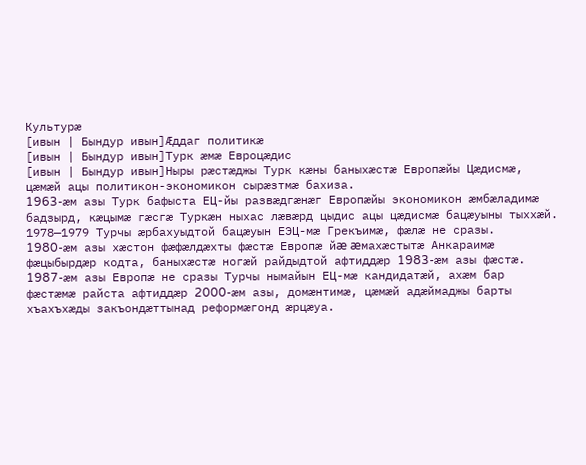Культурæ
[ивын | Бындур ивын]Æддаг политикæ
[ивын | Бындур ивын]Турк æмæ Евроцæдис
[ивын | Бындур ивын]Ныры рæстæджы Турк кæны баныхæстæ Европæйы Цæдисмæ, цæмæй ацы политикон-экономикон сырæзтмæ бахиза.
1963-æм азы Турк бафыста ЕЦ-йы развæдгæнæг Европæйы экономикон æмбæладимæ бадзырд, кæцымæ гæсгæ Туркæн ныхас лæвæрд цыдис ацы цæдисмæ бацæуыны тыххæй.
1978—1979 Турчы æрбахуыдтой бацæуын ЕЭЦ-мæ Грекъимæ, фæлæ не сразы.
1980-æм азы хæстон фæфæлдæхты фæстæ Европæ йæ æмахæстытæ Анкараимæ фæцыбырдæр кодта, баныхæстæ ногæй райдыдтой афтиддæр 1983-æм азы фæстæ. 1987-æм азы Европæ не сразы Турчы нымайын ЕЦ-мæ кандидатæй, ахæм бар фæстæмæ райста афтиддæр 2000-æм азы, домæнтимæ, цæмæй адæймаджы барты хъахъхæды закъондæттынад реформæгонд æрцæуа.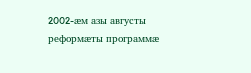2002-æм азы августы реформæты программæ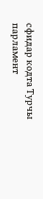сфидар кодта Турчы парламент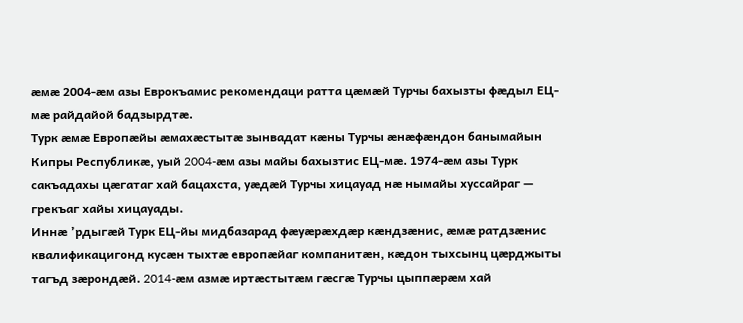æмæ 2004-æм азы Еврокъамис рекомендаци ратта цæмæй Турчы бахызты фæдыл ЕЦ-мæ райдайой бадзырдтæ.
Турк æмæ Европæйы æмахæстытæ зынвадат кæны Турчы æнæфæндон банымайын Кипры Республикæ, уый 2004-æм азы майы бахызтис ЕЦ-мæ. 1974-æм азы Турк сакъадахы цæгатаг хай бацахста, уæдæй Турчы хицауад нæ нымайы хуссайраг — грекъаг хайы хицауады.
Иннæ ’рдыгæй Турк ЕЦ-йы мидбазарад фæуæрæхдæр кæндзæнис, æмæ ратдзæнис квалификацигонд кусæн тыхтæ европæйаг компанитæн, кæдон тыхсынц цæрджыты тагъд зæрондæй. 2014-æм азмæ иртæстытæм гæсгæ Турчы цыппæрæм хай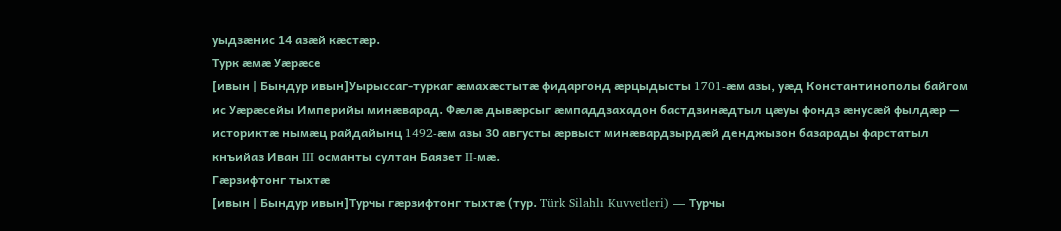уыдзæнис 14 азæй кæстæр.
Турк æмæ Уæрæсе
[ивын | Бындур ивын]Уырыссаг-туркаг æмахæстытæ фидаргонд æрцыдысты 1701-æм азы, уæд Константинополы байгом ис Уæрæсейы Империйы минæварад. Фæлæ дывæрсыг æмпаддзахадон бастдзинæдтыл цæуы фондз æнусæй фылдæр — историктæ нымæц райдайынц 1492-æм азы 30 августы æрвыст минæвардзырдæй денджызон базарады фарстатыл кнъийаз Иван III османты султан Баязет II-мæ.
Гæрзифтонг тыхтæ
[ивын | Бындур ивын]Турчы гæрзифтонг тыхтæ (тур. Türk Silahlı Kuvvetleri) — Турчы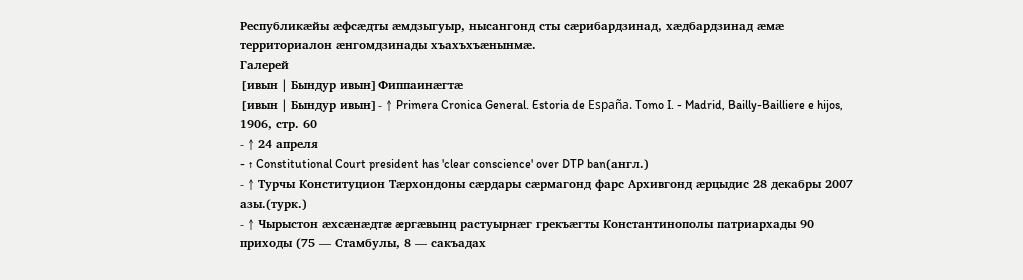Республикæйы æфсæдты æмдзыгуыр, нысангонд сты сæрибардзинад, хæдбардзинад æмæ территориалон æнгомдзинады хъахъхъæнынмæ.
Галерей
[ивын | Бындур ивын]Фиппаинæгтæ
[ивын | Бындур ивын]- ↑ Primera Cronica General. Estoria de España. Tomo I. - Madrid, Bailly-Bailliere e hijos, 1906, стр. 60
- ↑ 24 апреля
- ↑ Constitutional Court president has 'clear conscience' over DTP ban(англ.)
- ↑ Турчы Конституцион Тæрхондоны сæрдары сæрмагонд фарс Архивгонд æрцыдис 28 декабры 2007 азы.(турк.)
- ↑ Чырыстон æхсæнæдтæ æргæвынц растуырнæг грекъæгты Константинополы патриархады 90 приходы (75 — Стамбулы, 8 — сакъадах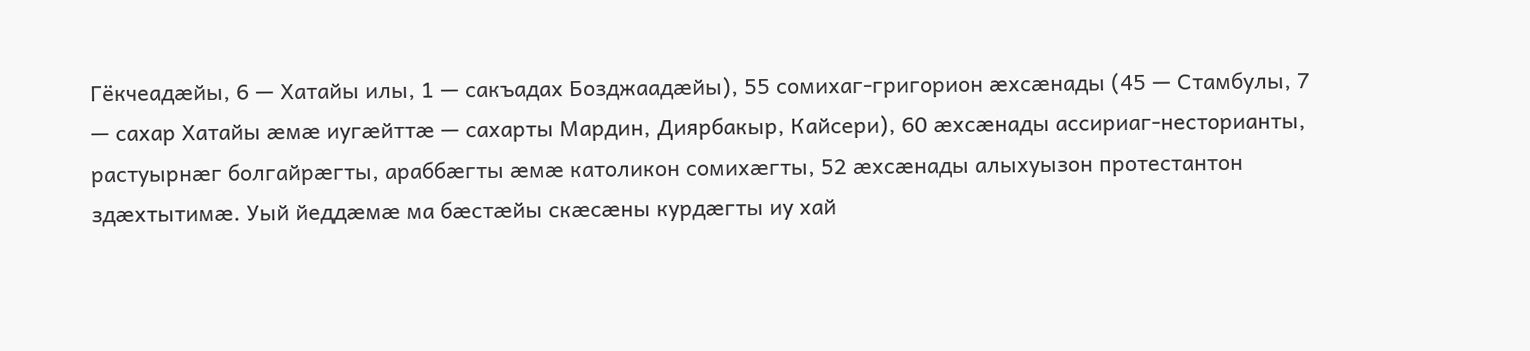Гёкчеадæйы, 6 — Хатайы илы, 1 — сакъадах Бозджаадæйы), 55 сомихаг-григорион æхсæнады (45 — Стамбулы, 7 — сахар Хатайы æмæ иугæйттæ — сахарты Мардин, Диярбакыр, Кайсери), 60 æхсæнады ассириаг-несторианты, растуырнæг болгайрæгты, араббæгты æмæ католикон сомихæгты, 52 æхсæнады алыхуызон протестантон здæхтытимæ. Уый йеддæмæ ма бæстæйы скæсæны курдæгты иу хай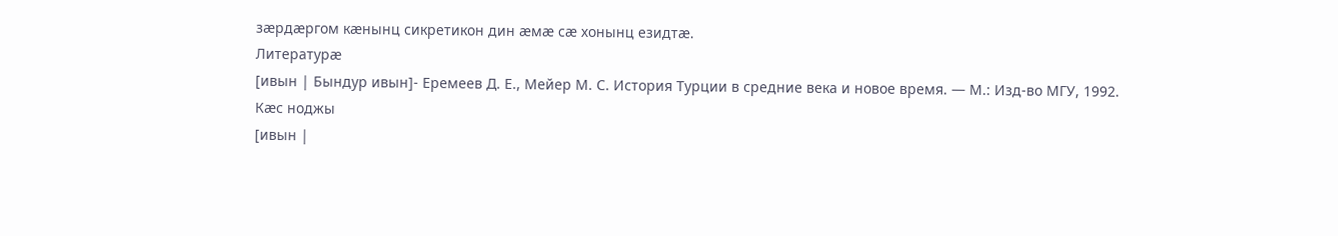зæрдæргом кæнынц сикретикон дин æмæ сæ хонынц езидтæ.
Литературæ
[ивын | Бындур ивын]- Еремеев Д. Е., Мейер М. С. История Турции в средние века и новое время. — М.: Изд-во МГУ, 1992.
Кæс ноджы
[ивын |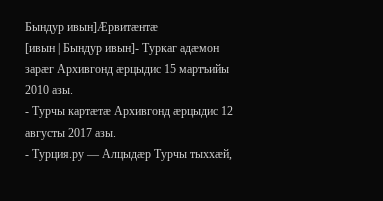Бындур ивын]Æрвитæнтæ
[ивын | Бындур ивын]- Туркаг адæмон зарæг Архивгонд æрцыдис 15 мартъийы 2010 азы.
- Турчы картæтæ Архивгонд æрцыдис 12 августы 2017 азы.
- Турция.ру — Алцыдæр Турчы тыххæй,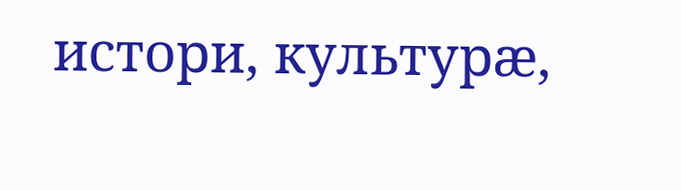истори, культурæ,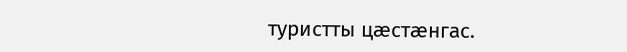туристты цæстæнгас.